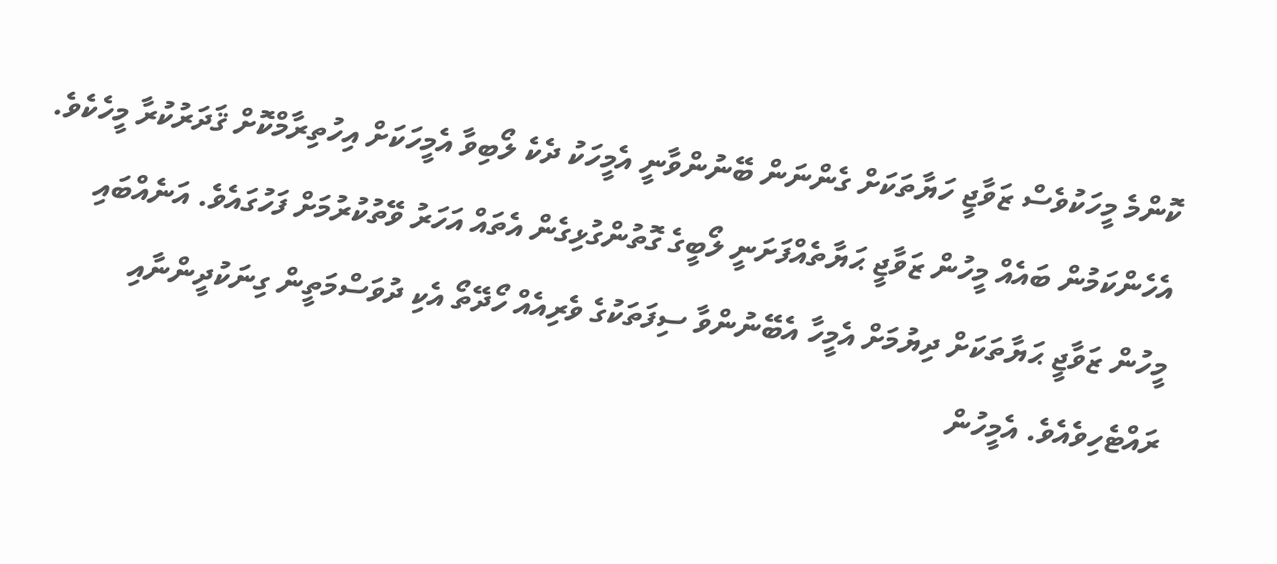ކޮންމެ މީހަކުވެސް ޒަވާޖީ ހަޔާތަކަށް ގެންނަން ބޭނުންވާނީ އެމީހަކު ދެކެ ލޯބިވާ އެމީހަކަށް އިހުތިރާމްކޮށް ޤަދަރުކުރާ މީހެކެވެ. އެހެންކަމުން ބައެއް މީހުން ޒަވާޖީ ޙަޔާތެއްފަށަނީ ލޯބީގެ ގޮތުންގުޅިގެން އެތައް އަހަރު ވޭތުކުރުމަށް ފަހުގައެވެ. އަނެއްބައި މީހުން ޒަވާޖީ ޙަޔާތަކަށް ދިޔުމަށް އެމީހާ އެބޭނުންވާ ސިފަތަކުގެ ވެރިއެއް ހޯދޭތޯ އެކި ދުވަސްމަތީން ގިނަކުދީންނާއި ރައްޓެހިވެއެވެ. އެމީހުން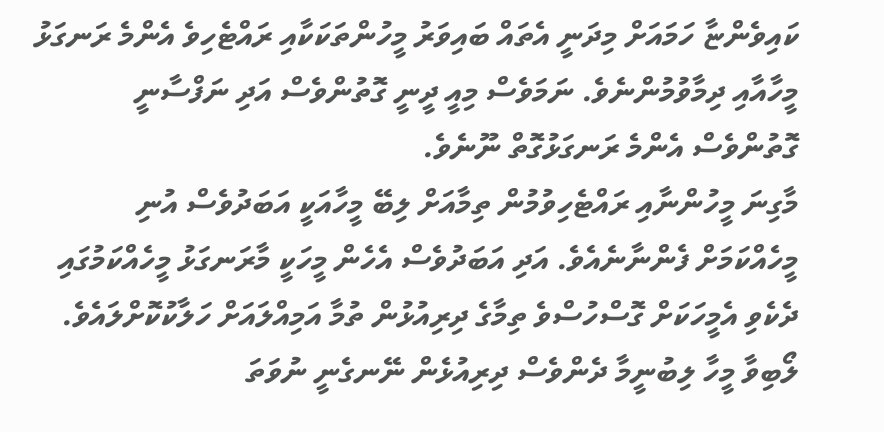ކައިވެންޏާ ހަމައަށް މިދަނީ އެތައް ބައިވަރު މީހުންތަކަކާއި ރައްޓެހިވެ އެންމެ ރަނގަޅު މީހާއާއި ދިމާވުމުންނެވެ. ނަމަވެސް މިއީ ދީނީ ގޮތުންވެސް އަދި ނަފްސާނީ ގޮތުންވެސް އެންމެ ރަނގަޅުގޮތް ނޫނެވެ.
މާގިނަ މީހުންނާއި ރައްޓެހިވުމުން ތިމާއަށް ލިބޭ މީހާއަކީ އަބަދުވެސް އުނި މީހެއްކަމަށް ފެންނާނެއެވެ. އަދި އަބަދުވެސް އެހެން މީހަކީ މާރަނގަޅު މީހެއްކަމުގައި ދެކެވި އެމީހަކަށް ގޮސްހުސްވެ ތިމާގެ ދިރިއުޅުން ތުމާ އަމިއްލައަށް ހަލާކުކޮށްލައެވެ.
ލޯބިވާ މީހާ ލިބުނީމާ ދެންވެސް ދިރިއުޅެން ނޭނގެނީ ނުވަތަ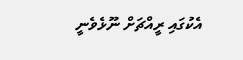އެކުގައި ރީއްޗަށް ނޫޅެވެނީ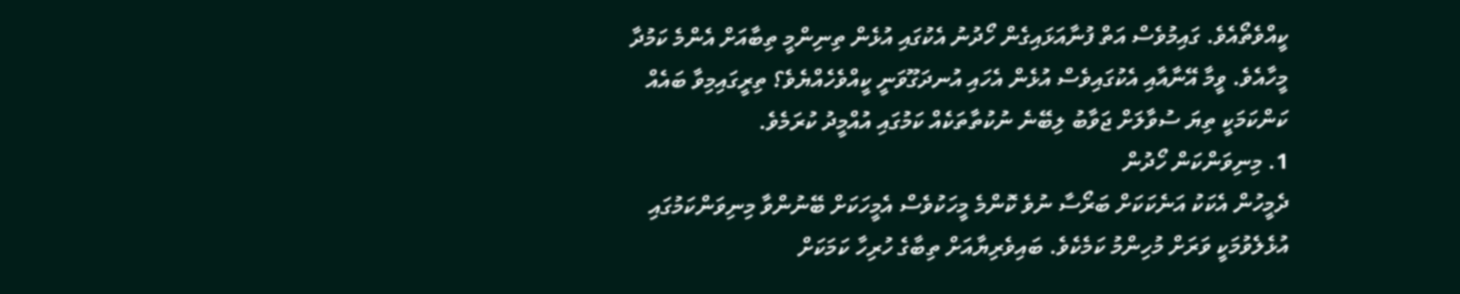ކީއްވެތޯއެވެ. ގައިމުވެސް އަތް ފުނާއަޅައިގެން ހޯދުނު އެކުގައި އުޅެން ތިނިންމީ ތިބާއަށް އެންމެ ކަމުދާ މީހާއެވެ. ވީމާ އޭނާއާއި އެކުގައިވެސް އުޅެން އެހައި އުނދަގޫވަނީ ކީއްވެހެއްޔެވެ؟ ތިރީގައިމިވާ ބައެއް ކަންކަމަކީ ތިޔަ ސުވާލަށް ޖަވާބު ލިބޭނެ ނުކުތާތަކެއް ކަމުގައި އުއްމީދު ކުރަމެވެ.
1. މިނިވަންކަން ހޯދުން
ދެމީހުން އެކަކު އަނެކަކަށް ބަރޯސާ ނުވެ ކޮންމެ މީހަކުވެސް އެމީހަކަށް ބޭނުންވާ މިނިވަންކަމުގައި އުޅެލެވުމަކީ ވަރަށް މުހިންމު ކަމެކެވެ. ބައިވެރިޔާއަށް ތިބާގެ ހުރިހާ ކަމަކަށް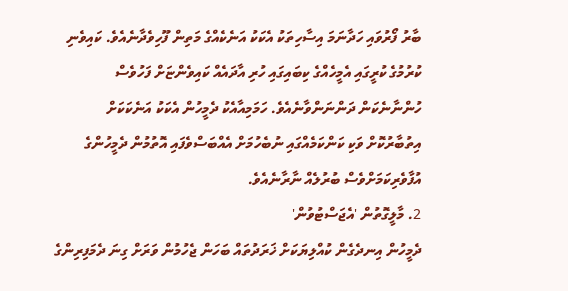ބާރު ފޯރުވައި ހަދާނަމަ އިސާހިތަކު އެކަކު އަނެކެއްގެ މަތިން ފޫހިވެދާނެއެވެ. ކައިވެނި ކުރުމުގެ ކުރީގައި އެމީހެއްގެ ކިބައިގައި ހުރި އާދައެއް ކައިވެންޏަށް ފަހުވެސް ހުންނާނެކަން ދަންނަންވާނެއެވެ. ހަމަމިއާއެކު ދެމީހުން އެކަކު އަނެކަކަށް އިތުބާރުކޮށް ވަކި ކަންކަމެއްގައި ނުބެހުމަށް އެއްބަސްވެފައި އޮތުމުން ދެމީހުންގެ އުފާވެރިކަމަށްވެސް ބުރުލެއް ނާރާނެއެވެ.
2. މާލީގޮތުން 'އެޖަސްޓުވުން'
ދެމީހުން އިނދެގެން ކުއްލިޔަކަށް ޚަރަދުތައް ބަހަން ޖެހުމުން ވަރަށް ގިނަ ދެމަފިރިންގެ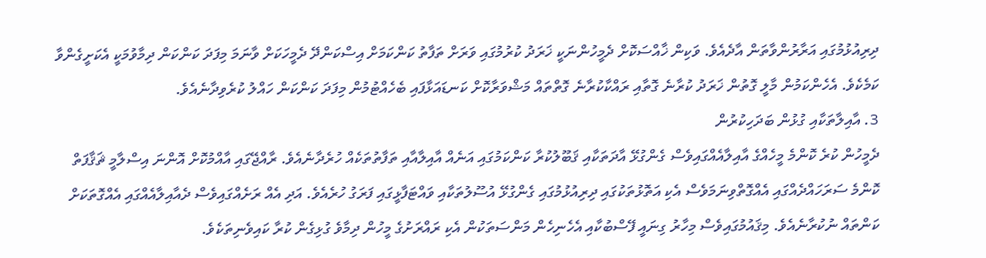ދިރިއުޅުމުގައި އަރާރުންވާތަން އާދެއެވެ. ވަކިން ޚާއްސަކޮށް ދެމީހުންނަކީ ޚަރަދު ކުރުމުގައި ވަރަށް ތަފާތު ކަންކަމަށް އިސްކަންދޭ ދެމީހަކަށް ވާނަމަ މިފަދަ ކަންކަން ދިމާވުމަކީ އެކަށީގެންވާ ކަމެކެވެ. އެހެންކަމުން މާލީ ގޮތުން ޚަރަދު ކުރާނެ ގޮތާއި ރައްކާކުރާނެ ގޮތްތައް މަޝްވަރާކޮށް ކަނޑައަޅާފައި ބެހެއްޓުމުން މިފަދަ ކަންކަން ހައްލު ކުރެވިދާނެއެވެ.
3. އާއިލާތަކާއި ގުޅުން ބަދަހިކުރުން
ދެމީހުން ކުރެ ކޮންމެ މީހެއްގެ އާއިލާއެއްގައިވެސް ގެންގުޅޭ އާދަތަކާއި ޤަބޫލުކުރާ ކަންކަމުގައި އަނެއް އާއިލާއާއި ތަފާތުތަކެއް ހުރެދާނެއެވެ. ރާއްޖޭގައި އާއްމުކޮށް އޮންނަ އިސްލާމީ ޘަޤާފަތް ކޮންމެ ސަރަހައްދެއްގައި އެއްގޮތްވިނަމަވެސް އެކި އަތޮޅުތަކުގައި ދިރިއުޅުމުގައި ގެންގުޅޭ އުސޫލުތަކާއި ވައްޓަފާޅީގައި ފަރަގު ހުރެއެވެ. އަދި އެއް ރަށެއްގައިވެސް ދެއާއިލާއެއްގައި އެއްގޮތަކަށް ކަންތައް ނުކުރާނެއެވެ. މިޤައުމުގައިވެސް މިހާރު ގިނައީ ފޭސްބުކާއި އެހެނިހެން މަންސަތަކުން އެކި ރައްރަށުގެ މީހުން ދިމާވެ ގުޅިގެން ކުރާ ކައިވެނިތަކެވެ.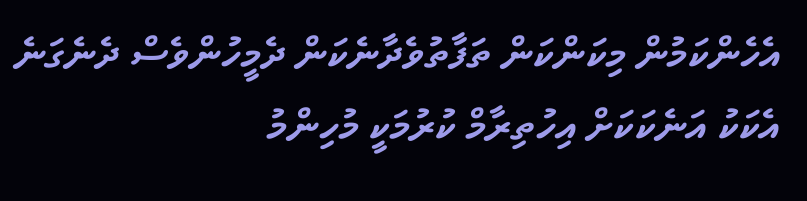އެހެންކަމުން މިކަންކަން ތަފާތުވެދާނެކަން ދެމީހުންވެސް ދެނެގަނެ އެކަކު އަނެކަކަށް އިހުތިރާމް ކުރުމަކީ މުހިންމު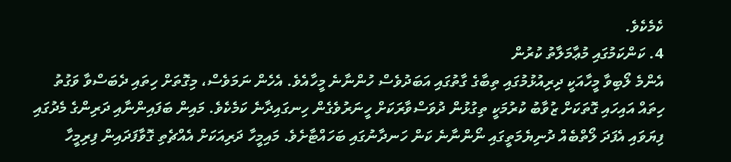ކެމެކެވެ.
4. ކަންކަމުގައި މުޢާމަލާތު ކުރުން
އެންމެ ލޯބިވާ މީހާއަކީ ދިރިއުޅުމުގައި ތިބާގެ ގާތުގައި އަބަދުވެސް ހުންނާނެ މީހާއެވެ. އެހެން ނަމަވެސް، މިގޮތަށް ހިތައި ދެބަސްވާ ވަގުތު ހިތައް އައިހައި ގޮތަކަށް ޒުވާބު ކުރުމަކީ ތިގުޅުން ދުވަސްވާރަކަށް ހީނަރުވެގެން ހިނގައިދާނެ ކަމެކެވެ. މައިން ބަފައިންނާއި ދަރިންގެ މެދުގައި ފިޔަވައި އެފަދަ ލޯތްބެއް ދުނިޔެމަތީގައި ނޯންނާނެ ކަން ހަނދާނުގައި ބަހައްޓާށެވެ. މައިމީހާ ދަރިއަކަށް އެއްޗެތި ގޮވާފަދައިން ފިރިމީހާ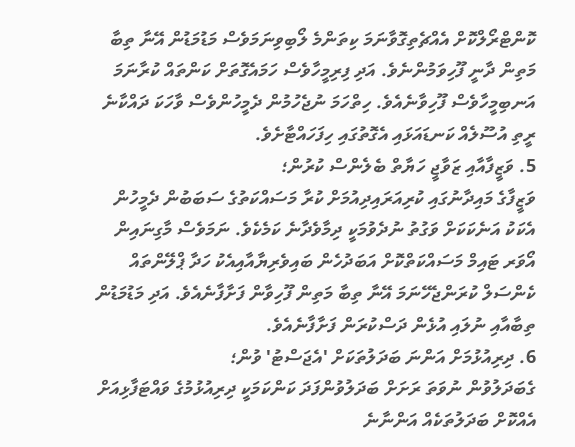ކޮންޓްރޯލްކޮށް އެއްޗެތިގޮވާނަމަ ކިތަންމެ ލޯބިވިނަމަވެސް މަޑުމަޑުން އޭނާ ތިބާ މަތިން ދާނީ ފޫހިވަމުންނެވެ. އަދި ފިރިމީހާވެސް ހަމައެގޮތަށް ކަންތައް ކުރާނަމަ އަނބިމީހާވެސް ފޫހިވާނެއެވެ. ހިތްހަމަ ނުޖެހުމުން ދެމީހުންވެސް ވާހަކަ ދައްކާނެ ރީތި އުސޫލެއް ކަނޑައަޅައި އެގޮތުގައި ހިފަހައްޓާށެވެ.
5. ވަޒީފާއާއި ޒަވާޖީ ހަޔާތް ބެލެންސް ކުރުން؛
ވަޒީފާގެ މައިދާނުގައި ކުރިއަރައިދިއުމަށް ކުރާ މަސައްކަތުގެ ސަބަބުން ދެމީހުން އެކަކު އަނެކަކަށް ވަގުތު ނުދެވުމަކީ ދިމާވެދާނެ ކަމެކެވެ. ނަމަވެސް މާގިނައިން އޯވަރ ޓައިމް މަސައްކަތްކޮށް އަބަދުހެން ބައިވެރިޔާއާއިއެކު ހަދާ ޕްލޭންތައް ކެންސަލް ކުރަންޖެހޭނަމަ އޭނާ ތިބާ މަތިން ފޫހިވާން ފަށާފާނެއެވެ. އަދި މަޑުމަޑުން ތިބާއާއި ނުލައި އުޅެން ދަސްކުރަން ފަށާފާނެއެވެ.
6. ދިރިއުޅުމަށް އަންނަ ބަދަލުތަކަށް 'އެޖަސްޓު' ވުން؛
ގެބަދަލުވުން ނުވަތަ ރަށަށް ބަދަލުވުންފަދަ ކަންކަމަކީ ދިރިއުޅުމުގެ ވައްޓަފާޅިއަށް އެއްކޮށް ބަދަލުތަކެއް އަންނާނެ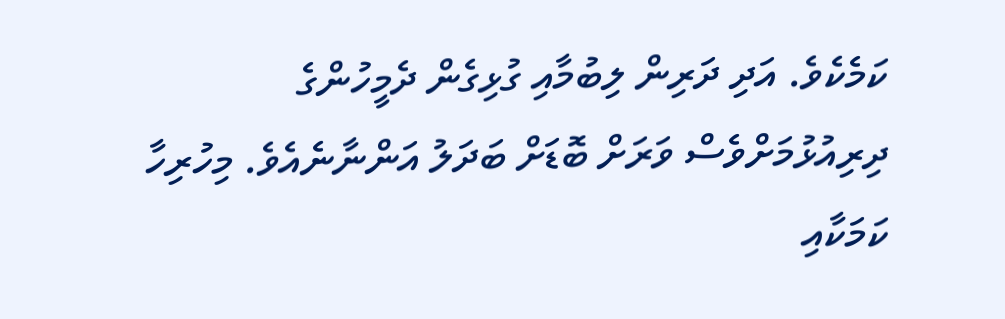ކަމެކެވެ. އަދި ދަރިން ލިބުމާއި ގުޅިގެން ދެމީހުންގެ ދިރިއުޅުމަށްވެސް ވަރަށް ބޮޑަށް ބަދަލު އަންނާނެއެވެ. މިހުރިހާ ކަމަކާއި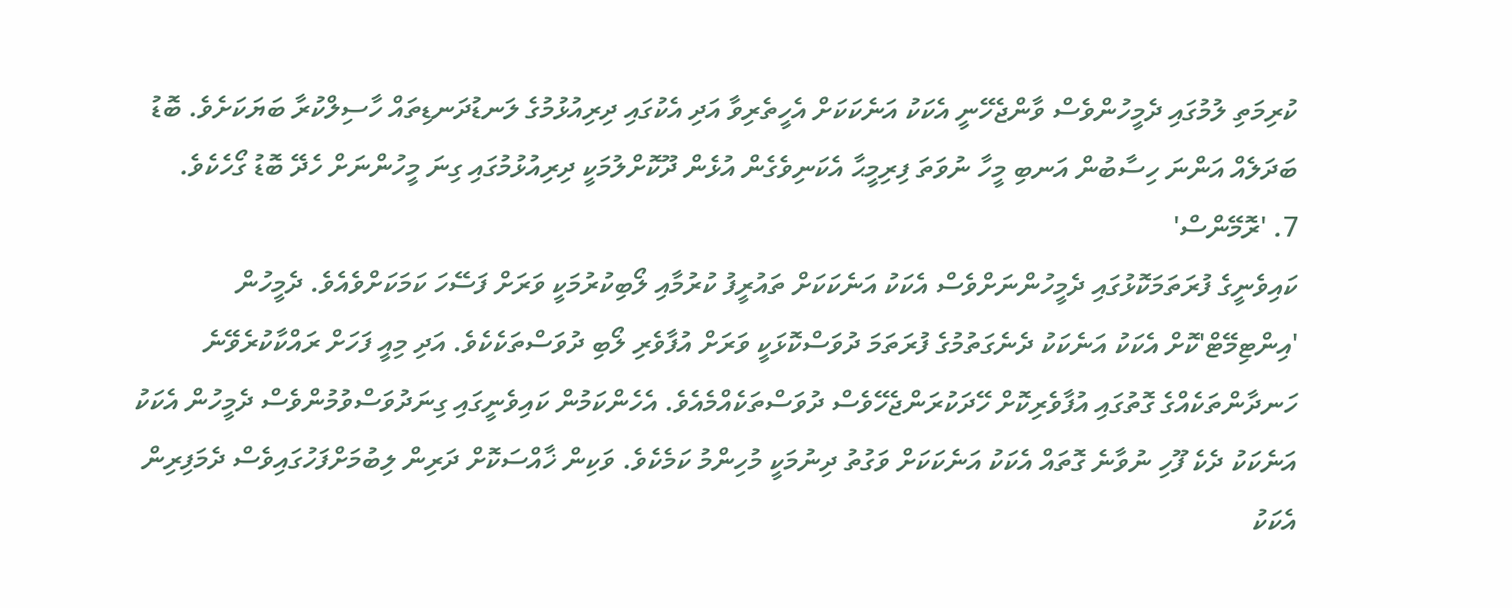ކުރިމަތި ލުމުގައި ދެމީހުންވެސް ވާންޖެހޭނީ އެކަކު އަނެކަކަށް އެހީތެރިވާ އަދި އެކުގައި ދިރިއުޅުމުގެ ލަނޑުދަނޑިތައް ހާސިލްކުރާ ބަޔަކަށެވެ. ބޮޑު ބަދަލެއް އަންނަ ހިސާބުން އަނބި މީހާ ނުވަތަ ފިރިމީޙާ އެކަނިވެގެން އުޅެން ދޫކޮށްލުމަކީ ދިރިއުޅުމުގައި ގިނަ މީހުންނަށް ހެދޭ ބޮޑު ގޯހެކެވެ.
7. 'ރޮމޭންސް'
ކައިވެނީގެ ފުރަތަމަކޮޅުގައި ދެމީހުންނަށްވެސް އެކަކު އަނެކަކަށް ތައުރީފު ކުރުމާއި ލޯބިކުރުމަކީ ވަރަށް ފަސޭހަ ކަމަކަށްވެއެވެ. ދެމީހުން 'އިންޓިމޭޓް'ކޮށް އެކަކު އަނެކަކު ދެނެގަތުމުގެ ފުރަތަމަ ދުވަސްކޮޅަކީ ވަރަށް އުފާވެރި ލޯބި ދުވަސްތަކެކެވެ. އަދި މިއީ ފަހަށް ރައްކާކުރެވޭނެ ހަނދާންތަކެއްގެ ގޮތުގައި އުފާވެރިކޮށް ހޭދަކުރަންޖެހޭވެސް ދުވަސްތަކެއްމެއެވެ. އެހެންކަމުން ކައިވެނީގައި ގިނަދުވަސްވުމުންވެސް ދެމީހުން އެކަކު އަނެކަކު ދެކެ ފޫހި ނުވާނެ ގޮތައް އެކަކު އަނެކަކަށް ވަގުތު ދިނުމަކީ މުހިންމު ކަމެކެވެ. ވަކިން ޚާއްސަކޮށް ދަރިން ލިބުމަށްފަހުގައިވެސް ދެމަފިރިން އެކަކު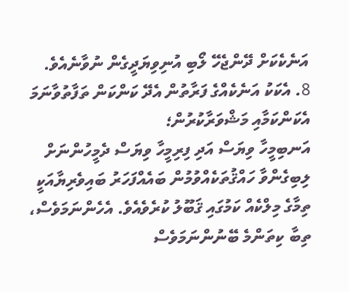އަނެކެކަށް ދޭންޖެހޭ ލޯބި އުނިވިޔަދީގެން ނުވާނެއެވެ.
8. އެކަކު އަނެކެއްގެ ފަރާތުން އެދޭ ކަންކަން ތަފާތުވާނަމަ އެކަންކަމާއި މަޝްވަރާކުރުން؛
އަނބިމީހާ ވިޔަސް އަދި ފިރިމީހާ ވިޔަސް ދެމީހުންނަށް ލިބިގެންވާ ހައްޤުތަކެއްވުމުން ބައެއްފަހަރު ބައިވެރިޔާއަކީ ތިމާގެ މިލްކެއް ކަމުގައި ޤަބޫލު ކުރެވެއެވެ. އެހެންނަމަވެސް، ތިބާ ކިތަންމެ ބޭނުންނަމަވެސް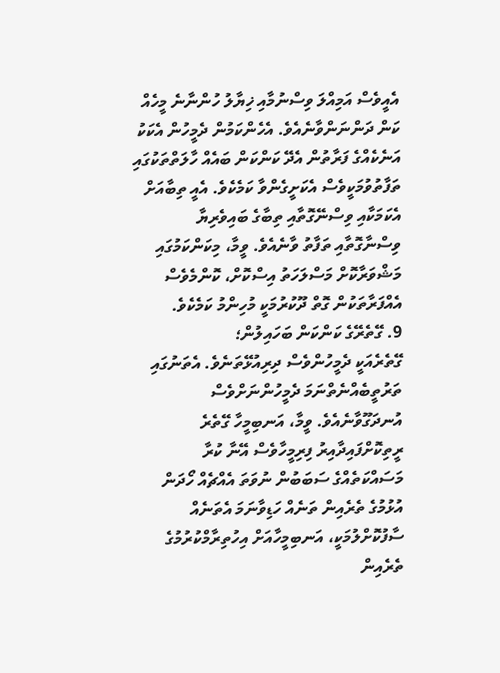އެއީވެސް އަމިއްލަ ވިސްނުމާއި ޚިޔާލު ހުންނާނެ މީހެއް ކަން ދަންނަންވާނެއެވެ. އެހެންކަމުން ދެމީހުން އެކަކު އަނެކެއްގެ ފަރާތުން އެދޭ ކަންކަން ބައެއް ހާލަތްތަކުގައި ތަފާތުވުމަކީވެސް އެކަށީގެންވާ ކަމެކެވެ. އެއީ ތިބާއަށް އެކަމަކާއި ވިސްނޭގޮތާއި ތިބާގެ ބައިވެރިޔާ ވިސްނާގޮތާއި ތަފާތު ވާނެއެވެ. ވީމާ، މިކަންކަމުގައި މަޝްވަރާކޮށް މަސްލަހަތު އިސްކޮށް، ކޮންމެވެސް އެއްފަރާތަކުން ގޮތް ދޫކުރުމަކީ މުހިންމު ކަމެކެވެ.
9. ގޭތެރޭގެ ކަންކަން ބަހައިލުން؛
ގޭތެރެއަކީ ދެމީހުންވެސް ދިރިއުޅޭތަނެވެ. އެތަނުގައި ތަރުތީބެއްނެތްނަމަ ދެމީހުންނަށްވެސް އުނދަގޫވާނެއެވެ. ވީމާ، އަނބިމީހާ ގޭތެރެ ރީތިކޮށްފައިދާއިރު ފިރިމީހާވެސް އޭނާ ކުރާ މަސައްކަތެއްގެ ސަބަބުން ނުވަތަ އެއްޗެއް ހޯދަން އުޅުމުގެ ތެރެއިން ތަނެއް ހަޑިވާނަމަ އެތަނެއް ސާފުކޮށްލުމަކީ، އަނބިމީހާއަށް އިހުތިރާމްކުރުމުގެ ތެރެއިން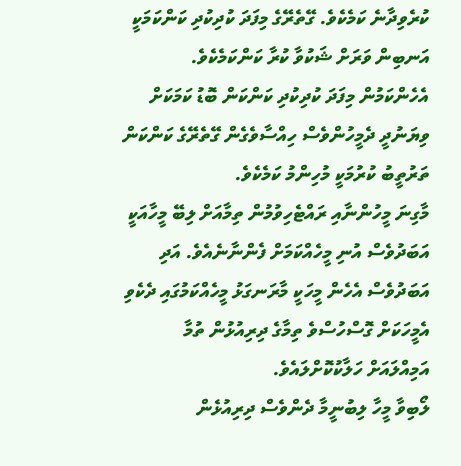ކުރެވިދާނެ ކަމެކެވެ. ގޭތެރޭގެ މިފަދަ ކުދިކުދި ކަންކަމަކީ އަނބިން ވަރަށް ޝަކުވާ ކުރާ ކަންކަމެކެވެ. އެހެންކަމުން މިފަދަ ކުދިކުދި ކަންކަން ބޮޑު ކަމަކަށް ވިޔަނުދީ ދެމީހުންވެސް ހިއްސާވެގެން ގޭތެރޭގެ ކަންކަން ތަރުތީބު ކުރުމަކީ މުހިންމު ކަމެކެވެ.
މާގިނަ މީހުންނާއި ރައްޓެހިވުމުން ތިމާއަށް ލިބޭ މީހާއަކީ އަބަދުވެސް އުނި މީހެއްކަމަށް ފެންނާނެއެވެ. އަދި އަބަދުވެސް އެހެން މީހަކީ މާރަނގަޅު މީހެއްކަމުގައި ދެކެވި އެމީހަކަށް ގޮސްހުސްވެ ތިމާގެ ދިރިއުޅުން ތުމާ އަމިއްލައަށް ހަލާކުކޮށްލައެވެ.
ލޯބިވާ މީހާ ލިބުނީމާ ދެންވެސް ދިރިއުޅެން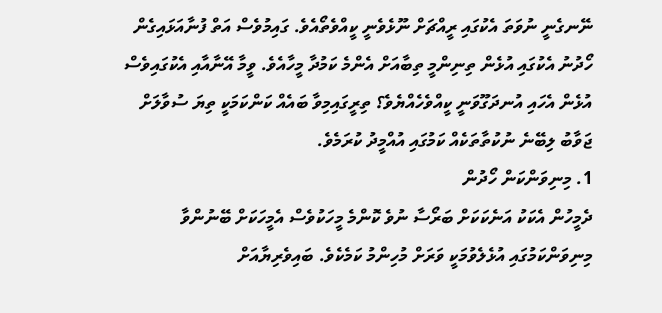ނޭނގެނީ ނުވަތަ އެކުގައި ރީއްޗަށް ނޫޅެވެނީ ކީއްވެތޯއެވެ. ގައިމުވެސް އަތް ފުނާއަޅައިގެން ހޯދުނު އެކުގައި އުޅެން ތިނިންމީ ތިބާއަށް އެންމެ ކަމުދާ މީހާއެވެ. ވީމާ އޭނާއާއި އެކުގައިވެސް އުޅެން އެހައި އުނދަގޫވަނީ ކީއްވެހެއްޔެވެ؟ ތިރީގައިމިވާ ބައެއް ކަންކަމަކީ ތިޔަ ސުވާލަށް ޖަވާބު ލިބޭނެ ނުކުތާތަކެއް ކަމުގައި އުއްމީދު ކުރަމެވެ.
1. މިނިވަންކަން ހޯދުން
ދެމީހުން އެކަކު އަނެކަކަށް ބަރޯސާ ނުވެ ކޮންމެ މީހަކުވެސް އެމީހަކަށް ބޭނުންވާ މިނިވަންކަމުގައި އުޅެލެވުމަކީ ވަރަށް މުހިންމު ކަމެކެވެ. ބައިވެރިޔާއަށް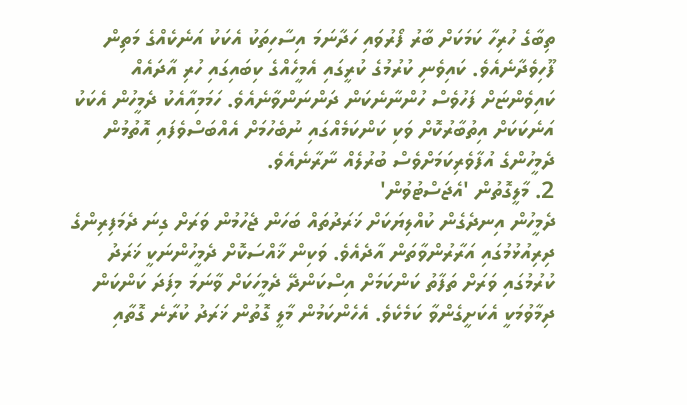ތިބާގެ ހުރިހާ ކަމަކަށް ބާރު ފޯރުވައި ހަދާނަމަ އިސާހިތަކު އެކަކު އަނެކެއްގެ މަތިން ފޫހިވެދާނެއެވެ. ކައިވެނި ކުރުމުގެ ކުރީގައި އެމީހެއްގެ ކިބައިގައި ހުރި އާދައެއް ކައިވެންޏަށް ފަހުވެސް ހުންނާނެކަން ދަންނަންވާނެއެވެ. ހަމަމިއާއެކު ދެމީހުން އެކަކު އަނެކަކަށް އިތުބާރުކޮށް ވަކި ކަންކަމެއްގައި ނުބެހުމަށް އެއްބަސްވެފައި އޮތުމުން ދެމީހުންގެ އުފާވެރިކަމަށްވެސް ބުރުލެއް ނާރާނެއެވެ.
2. މާލީގޮތުން 'އެޖަސްޓުވުން'
ދެމީހުން އިނދެގެން ކުއްލިޔަކަށް ޚަރަދުތައް ބަހަން ޖެހުމުން ވަރަށް ގިނަ ދެމަފިރިންގެ ދިރިއުޅުމުގައި އަރާރުންވާތަން އާދެއެވެ. ވަކިން ޚާއްސަކޮށް ދެމީހުންނަކީ ޚަރަދު ކުރުމުގައި ވަރަށް ތަފާތު ކަންކަމަށް އިސްކަންދޭ ދެމީހަކަށް ވާނަމަ މިފަދަ ކަންކަން ދިމާވުމަކީ އެކަށީގެންވާ ކަމެކެވެ. އެހެންކަމުން މާލީ ގޮތުން ޚަރަދު ކުރާނެ ގޮތާއި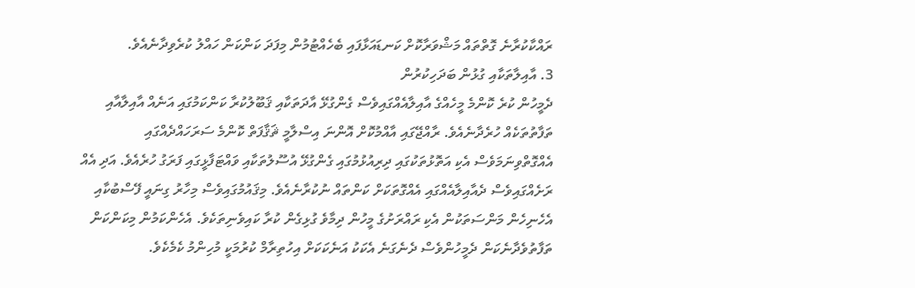ރައްކާކުރާނެ ގޮތްތައް މަޝްވަރާކޮށް ކަނޑައަޅާފައި ބެހެއްޓުމުން މިފަދަ ކަންކަން ހައްލު ކުރެވިދާނެއެވެ.
3. އާއިލާތަކާއި ގުޅުން ބަދަހިކުރުން
ދެމީހުން ކުރެ ކޮންމެ މީހެއްގެ އާއިލާއެއްގައިވެސް ގެންގުޅޭ އާދަތަކާއި ޤަބޫލުކުރާ ކަންކަމުގައި އަނެއް އާއިލާއާއި ތަފާތުތަކެއް ހުރެދާނެއެވެ. ރާއްޖޭގައި އާއްމުކޮށް އޮންނަ އިސްލާމީ ޘަޤާފަތް ކޮންމެ ސަރަހައްދެއްގައި އެއްގޮތްވިނަމަވެސް އެކި އަތޮޅުތަކުގައި ދިރިއުޅުމުގައި ގެންގުޅޭ އުސޫލުތަކާއި ވައްޓަފާޅީގައި ފަރަގު ހުރެއެވެ. އަދި އެއް ރަށެއްގައިވެސް ދެއާއިލާއެއްގައި އެއްގޮތަކަށް ކަންތައް ނުކުރާނެއެވެ. މިޤައުމުގައިވެސް މިހާރު ގިނައީ ފޭސްބުކާއި އެހެނިހެން މަންސަތަކުން އެކި ރައްރަށުގެ މީހުން ދިމާވެ ގުޅިގެން ކުރާ ކައިވެނިތަކެވެ. އެހެންކަމުން މިކަންކަން ތަފާތުވެދާނެކަން ދެމީހުންވެސް ދެނެގަނެ އެކަކު އަނެކަކަށް އިހުތިރާމް ކުރުމަކީ މުހިންމު ކެމެކެވެ.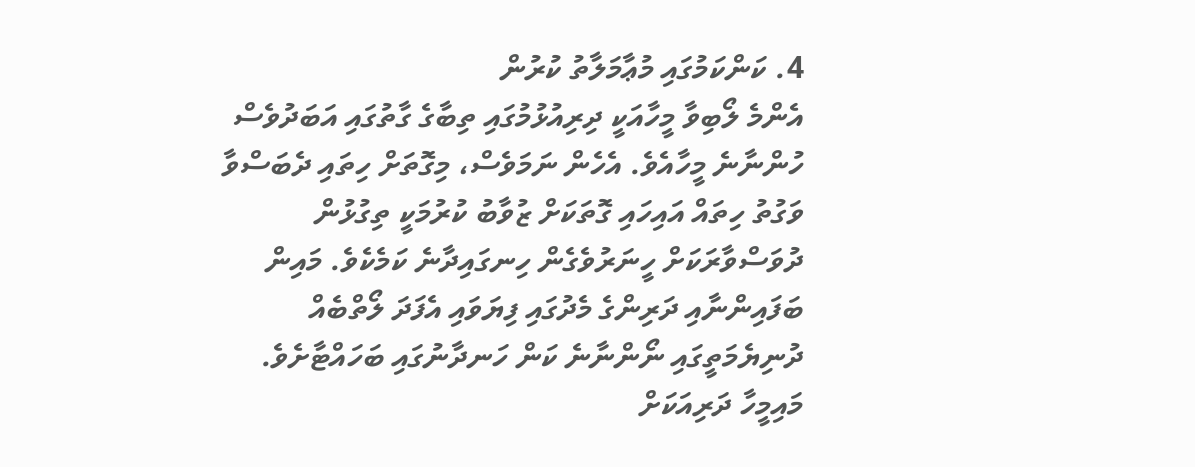4. ކަންކަމުގައި މުޢާމަލާތު ކުރުން
އެންމެ ލޯބިވާ މީހާއަކީ ދިރިއުޅުމުގައި ތިބާގެ ގާތުގައި އަބަދުވެސް ހުންނާނެ މީހާއެވެ. އެހެން ނަމަވެސް، މިގޮތަށް ހިތައި ދެބަސްވާ ވަގުތު ހިތައް އައިހައި ގޮތަކަށް ޒުވާބު ކުރުމަކީ ތިގުޅުން ދުވަސްވާރަކަށް ހީނަރުވެގެން ހިނގައިދާނެ ކަމެކެވެ. މައިން ބަފައިންނާއި ދަރިންގެ މެދުގައި ފިޔަވައި އެފަދަ ލޯތްބެއް ދުނިޔެމަތީގައި ނޯންނާނެ ކަން ހަނދާނުގައި ބަހައްޓާށެވެ. މައިމީހާ ދަރިއަކަށް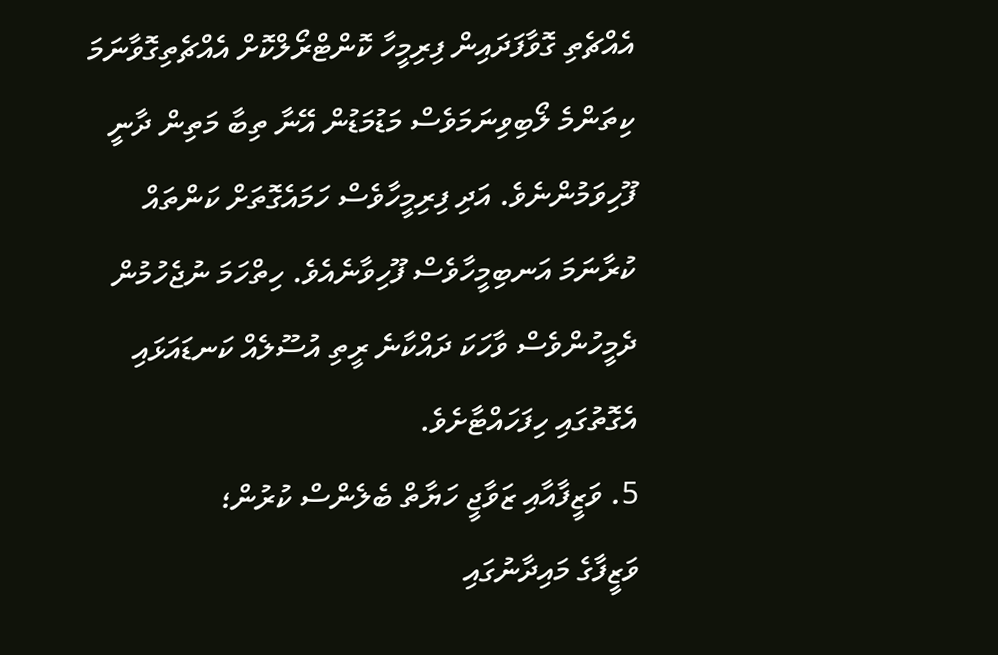އެއްޗެތި ގޮވާފަދައިން ފިރިމީހާ ކޮންޓްރޯލްކޮށް އެއްޗެތިގޮވާނަމަ ކިތަންމެ ލޯބިވިނަމަވެސް މަޑުމަޑުން އޭނާ ތިބާ މަތިން ދާނީ ފޫހިވަމުންނެވެ. އަދި ފިރިމީހާވެސް ހަމައެގޮތަށް ކަންތައް ކުރާނަމަ އަނބިމީހާވެސް ފޫހިވާނެއެވެ. ހިތްހަމަ ނުޖެހުމުން ދެމީހުންވެސް ވާހަކަ ދައްކާނެ ރީތި އުސޫލެއް ކަނޑައަޅައި އެގޮތުގައި ހިފަހައްޓާށެވެ.
5. ވަޒީފާއާއި ޒަވާޖީ ހަޔާތް ބެލެންސް ކުރުން؛
ވަޒީފާގެ މައިދާނުގައި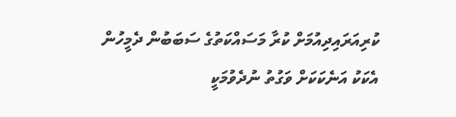ކުރިއަރައިދިއުމަށް ކުރާ މަސައްކަތުގެ ސަބަބުން ދެމީހުން އެކަކު އަނެކަކަށް ވަގުތު ނުދެވުމަކީ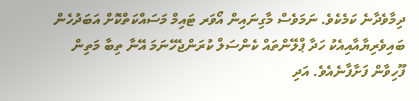ދިމާވެދާނެ ކަމެކެވެ. ނަމަވެސް މާގިނައިން އޯވަރ ޓައިމް މަސައްކަތްކޮށް އަބަދުހެން ބައިވެރިޔާއާއިއެކު ހަދާ ޕްލޭންތައް ކެންސަލް ކުރަންޖެހޭނަމަ އޭނާ ތިބާ މަތިން ފޫހިވާން ފަށާފާނެއެވެ. އަދި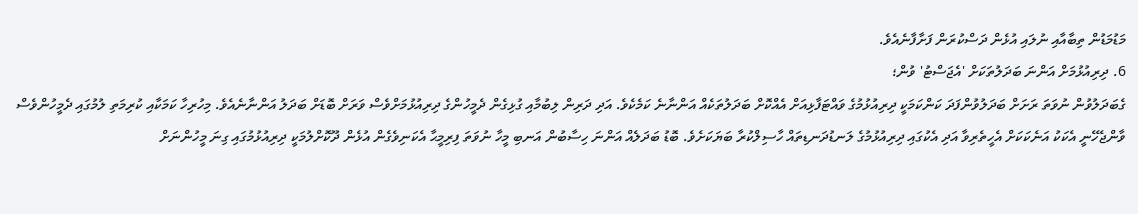މަޑުމަޑުން ތިބާއާއި ނުލައި އުޅެން ދަސްކުރަން ފަށާފާނެއެވެ.
6. ދިރިއުޅުމަށް އަންނަ ބަދަލުތަކަށް 'އެޖަސްޓު' ވުން؛
ގެބަދަލުވުން ނުވަތަ ރަށަށް ބަދަލުވުންފަދަ ކަންކަމަކީ ދިރިއުޅުމުގެ ވައްޓަފާޅިއަށް އެއްކޮށް ބަދަލުތަކެއް އަންނާނެ ކަމެކެވެ. އަދި ދަރިން ލިބުމާއި ގުޅިގެން ދެމީހުންގެ ދިރިއުޅުމަށްވެސް ވަރަށް ބޮޑަށް ބަދަލު އަންނާނެއެވެ. މިހުރިހާ ކަމަކާއި ކުރިމަތި ލުމުގައި ދެމީހުންވެސް ވާންޖެހޭނީ އެކަކު އަނެކަކަށް އެހީތެރިވާ އަދި އެކުގައި ދިރިއުޅުމުގެ ލަނޑުދަނޑިތައް ހާސިލްކުރާ ބަޔަކަށެވެ. ބޮޑު ބަދަލެއް އަންނަ ހިސާބުން އަނބި މީހާ ނުވަތަ ފިރިމީޙާ އެކަނިވެގެން އުޅެން ދޫކޮށްލުމަކީ ދިރިއުޅުމުގައި ގިނަ މީހުންނަށް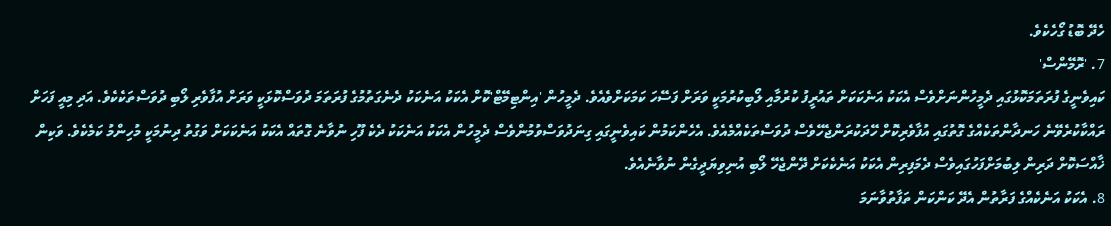ހެދޭ ބޮޑު ގޯހެކެވެ.
7. 'ރޮމޭންސް'
ކައިވެނީގެ ފުރަތަމަކޮޅުގައި ދެމީހުންނަށްވެސް އެކަކު އަނެކަކަށް ތައުރީފު ކުރުމާއި ލޯބިކުރުމަކީ ވަރަށް ފަސޭހަ ކަމަކަށްވެއެވެ. ދެމީހުން 'އިންޓިމޭޓް'ކޮށް އެކަކު އަނެކަކު ދެނެގަތުމުގެ ފުރަތަމަ ދުވަސްކޮޅަކީ ވަރަށް އުފާވެރި ލޯބި ދުވަސްތަކެކެވެ. އަދި މިއީ ފަހަށް ރައްކާކުރެވޭނެ ހަނދާންތަކެއްގެ ގޮތުގައި އުފާވެރިކޮށް ހޭދަކުރަންޖެހޭވެސް ދުވަސްތަކެއްމެއެވެ. އެހެންކަމުން ކައިވެނީގައި ގިނަދުވަސްވުމުންވެސް ދެމީހުން އެކަކު އަނެކަކު ދެކެ ފޫހި ނުވާނެ ގޮތައް އެކަކު އަނެކަކަށް ވަގުތު ދިނުމަކީ މުހިންމު ކަމެކެވެ. ވަކިން ޚާއްސަކޮށް ދަރިން ލިބުމަށްފަހުގައިވެސް ދެމަފިރިން އެކަކު އަނެކެކަށް ދޭންޖެހޭ ލޯބި އުނިވިޔަދީގެން ނުވާނެއެވެ.
8. އެކަކު އަނެކެއްގެ ފަރާތުން އެދޭ ކަންކަން ތަފާތުވާނަމަ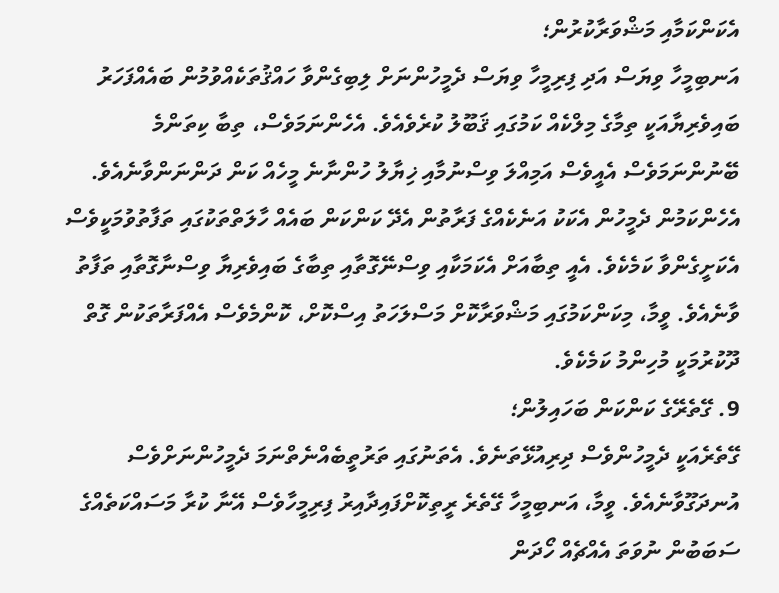އެކަންކަމާއި މަޝްވަރާކުރުން؛
އަނބިމީހާ ވިޔަސް އަދި ފިރިމީހާ ވިޔަސް ދެމީހުންނަށް ލިބިގެންވާ ހައްޤުތަކެއްވުމުން ބައެއްފަހަރު ބައިވެރިޔާއަކީ ތިމާގެ މިލްކެއް ކަމުގައި ޤަބޫލު ކުރެވެއެވެ. އެހެންނަމަވެސް، ތިބާ ކިތަންމެ ބޭނުންނަމަވެސް އެއީވެސް އަމިއްލަ ވިސްނުމާއި ޚިޔާލު ހުންނާނެ މީހެއް ކަން ދަންނަންވާނެއެވެ. އެހެންކަމުން ދެމީހުން އެކަކު އަނެކެއްގެ ފަރާތުން އެދޭ ކަންކަން ބައެއް ހާލަތްތަކުގައި ތަފާތުވުމަކީވެސް އެކަށީގެންވާ ކަމެކެވެ. އެއީ ތިބާއަށް އެކަމަކާއި ވިސްނޭގޮތާއި ތިބާގެ ބައިވެރިޔާ ވިސްނާގޮތާއި ތަފާތު ވާނެއެވެ. ވީމާ، މިކަންކަމުގައި މަޝްވަރާކޮށް މަސްލަހަތު އިސްކޮށް، ކޮންމެވެސް އެއްފަރާތަކުން ގޮތް ދޫކުރުމަކީ މުހިންމު ކަމެކެވެ.
9. ގޭތެރޭގެ ކަންކަން ބަހައިލުން؛
ގޭތެރެއަކީ ދެމީހުންވެސް ދިރިއުޅޭތަނެވެ. އެތަނުގައި ތަރުތީބެއްނެތްނަމަ ދެމީހުންނަށްވެސް އުނދަގޫވާނެއެވެ. ވީމާ، އަނބިމީހާ ގޭތެރެ ރީތިކޮށްފައިދާއިރު ފިރިމީހާވެސް އޭނާ ކުރާ މަސައްކަތެއްގެ ސަބަބުން ނުވަތަ އެއްޗެއް ހޯދަން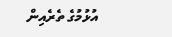އުޅުމުގެ ތެރެއިން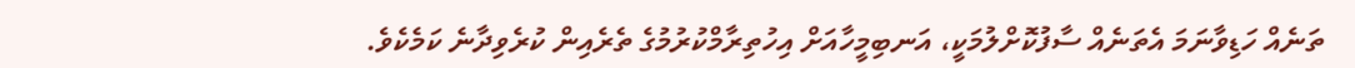ތަނެއް ހަޑިވާނަމަ އެތަނެއް ސާފުކޮށްލުމަކީ، އަނބިމީހާއަށް އިހުތިރާމްކުރުމުގެ ތެރެއިން ކުރެވިދާނެ ކަމެކެވެ.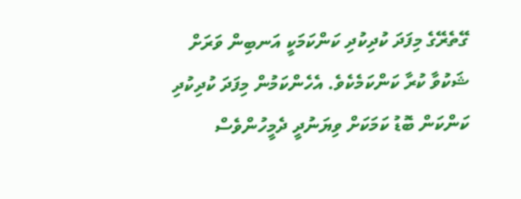ގޭތެރޭގެ މިފަދަ ކުދިކުދި ކަންކަމަކީ އަނބިން ވަރަށް ޝަކުވާ ކުރާ ކަންކަމެކެވެ. އެހެންކަމުން މިފަދަ ކުދިކުދި ކަންކަން ބޮޑު ކަމަކަށް ވިޔަނުދީ ދެމީހުންވެސް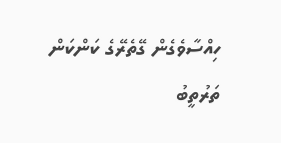ހިއްސާވެގެން ގޭތެރޭގެ ކަންކަން ތަރުތީބު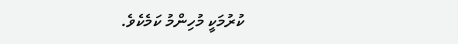ކުރުމަކީ މުހިންމު ކަމެކެވެ.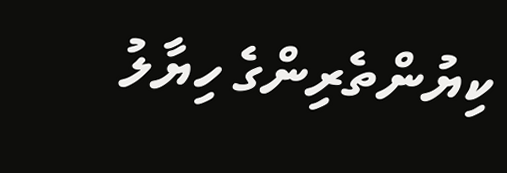ކިޔުންތެރިންގެ ހިޔާލު